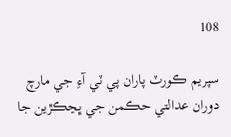108

سپريم ڪورٽ پاران پي ٽي آءِ جي مارچ دوران عدالتي حڪمن جي ڀڃڪڙين جا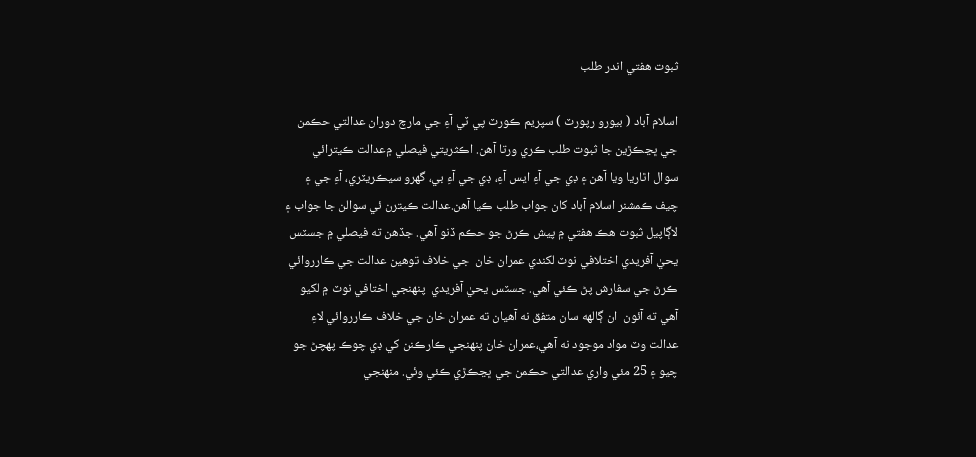ثبوت هفتي اندر طلب

اسلام آباد ( بيورو رپورٽ ) سپريم ڪورٽ پي ٽي آءِ جي مارچ دوران عدالتي حڪمن جي ڀڃڪڙين جا ثبوت طلب ڪري ورتا آهن. اڪثريتي فيصلي ۾عدالت ڪيترائي سوال اٿاريا ويا آهن ۽ ڊي جي آءِ ايس آءِ، ڊي جي آءِ بي، گهرو سيڪريٽري، آءِ جي ۽ چيف ڪمشنر اسلام آباد کان جواب طلب ڪيا آهن.عدالت ڪيترن ئي سوالن جا جواب ۽ لاڳاپيل ثبوت هڪ هفتي ۾ پيش ڪرڻ جو حڪم ڏنو آهي. جڏهن ته فيصلي ۾ جسٽس يحيٰ آفريدي اختلافي نوٽ لکندي عمران خان  جي خلاف توهين عدالت جي ڪارروائي ڪرڻ جي سفارش پڻ ڪئي آهي. جسٽس يحيٰ آفريدي  پنهنجي اختافي نوٽ ۾ لکيو آهي ته آئون  ان ڳالهه سان متفق نه آهيان ته عمران خان جي خلاف ڪارروائي لاءِ عدالت وٽ مواد موجود نه آهي،عمران خان پنهنجي ڪارڪنن کي ڊي چوڪ پهچڻ جو چيو ۽ 25 مئي واري عدالتي حڪمن جي ڀڃڪڙي ڪئي وئي. منهنجي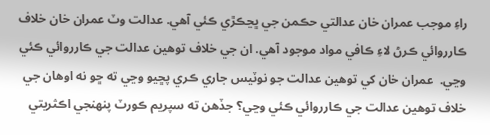راءِ موجب عمران خان عدالتي حڪمن جي ڀڃڪڙي ڪئي آهي. عدالت وٽ عمران خان خلاف ڪارروائي ڪرڻ لاءِ ڪافي مواد موجود آهي. ان جي خلاف توهين عدالت جي ڪارروائي ڪئي وڃي.  عمران خان کي توهين عدالت جو نوٽيس جاري ڪري پڇيو وڃي ته ڇو نه اوهان جي خلاف توهين عدالت جي ڪارروائي ڪئي وڃي؟ جڏهن ته سپريم ڪورٽ پنهنجي اڪثريتي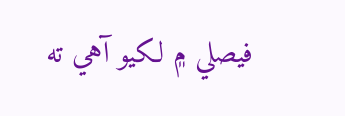فيصلي ۾ لکيو آهي ته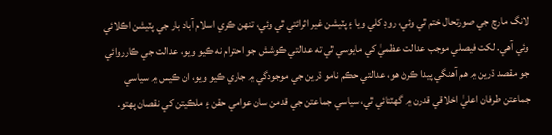لانگ مارچ جي صورتحال ختم ٿي وئي، روڊ کلي ويا ۽ پٽيشن غير اثرائتي ٿي وئي، تنهن ڪري اسلام آباد بار جي پٽيشن اڪلائي وئي آهي. لکت فيصلي موجب عدالت عظميٰ کي مايوسي ٿي ته عدالتي ڪوشش جو احترام نه ڪيو ويو، عدالت جي ڪارروائي جو مقصد ڌرين ۾ هم آهنگي پيدا ڪرڻ هو، عدالتي حڪم نامو ڌرين جي موجودگي ۾ جاري ڪيو ويو، ان ڪيس ۾ سياسي جماعتن طرفان اعليٰ اخلاقي قدرن ۾ گهٽتائي ٿي، سياسي جماعتن جي قدمن سان عوامي حقن ۽ ملڪيتن کي نقصان پهتو.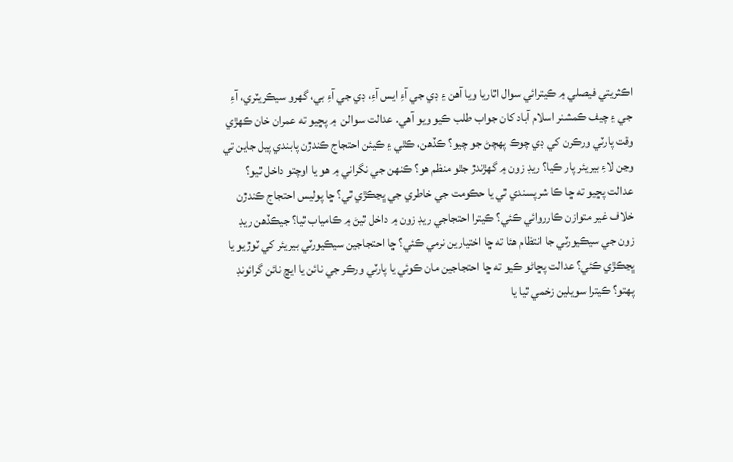اڪثريتي فيصلي ۾ ڪيترائي سوال اٿاريا ويا آهن ۽ ڊي جي آءِ ايس آءِ، ڊي جي آءِ بي، گهرو سيڪريٽري، آءِ جي ۽ چيف ڪمشنر اسلام آباد کان جواب طلب ڪيو ويو آهي. عدالت سوالن  ۾ پڇيو ته عمران خان ڪهڙي وقت پارٽي ورڪرن کي ڊي چوڪ پهچڻ جو چيو؟ ڪڏهن، ڪٿي ۽ ڪيئن احتجاج ڪندڙن پابندي پيل جاين تي وڃن لاءِ بيريئر پار ڪيا؟ ريڊ زون ۾ گهڙندڙ جٿو منظم هو؟ ڪنهن جي نگراني ۾ هو يا اوچتو داخل ٿيو؟ عدالت پڇيو ته ڇا ڪا شرپسندي ٿي يا حڪومت جي خاطري جي ڀڃڪڙي ٿي؟ ڇا پوليس احتجاج ڪندڙن خلاف غير متوازن ڪارروائي ڪئي؟ ڪيترا احتجاجي ريڊ زون ۾ داخل ٿيڻ ۾ ڪامياب ٿيا؟ جيڪڏهن ريڊ زون جي سيڪيورٽي جا انتظام هئا ته ڇا اختيارين نرمي ڪئي؟ ڇا احتجاجين سيڪيورٽي بيريئر کي ٽوڙيو يا ڀڃڪڙي ڪئي؟ عدالت پڇاڻو ڪيو ته ڇا احتجاجين مان ڪوئي يا پارٽي ورڪر جي نائن يا ايڇ نائن گرائونڊ پهتو؟ ڪيترا سويلين زخمي ٿيا يا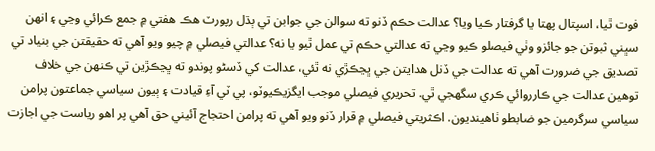فوت ٿيا، اسپتال پهتا يا گرفتار ڪيا ويا؟ عدالت حڪم ڏنو ته سوالن جي جوابن تي ٻڌل رپورٽ هڪ هفتي ۾ جمع ڪرائي وڃي ۽ انهن سڀني ثبوتن جو جائزو وٺي فيصلو ڪيو وڃي ته عدالتي حڪم تي عمل ٿيو يا نه؟ عدالتي فيصلي ۾ چيو ويو آهي ته حقيقتن جي بنياد تي تصديق جي ضرورت آهي ته عدالت جي ڏنل هدايتن جي ڀڃڪڙي نه ٿئي، عدالت کي ڏسڻو پوندو ته ڀڃڪڙين تي ڪنهن جي خلاف توهين عدالت جي ڪارروائي ڪري سگهجي ٿي. تحريري فيصلي موجب ايگزيڪيوٽو، پي ٽي آءِ قيادت ۽ ٻيون سياسي جماعتون پرامن سياسي سرگرمين جو ضابطو ٺاهينديون. اڪثريتي فيصلي ۾ قرار ڏنو ويو آهي ته پرامن احتجاج آئيني حق آهي پر اهو رياست جي اجازت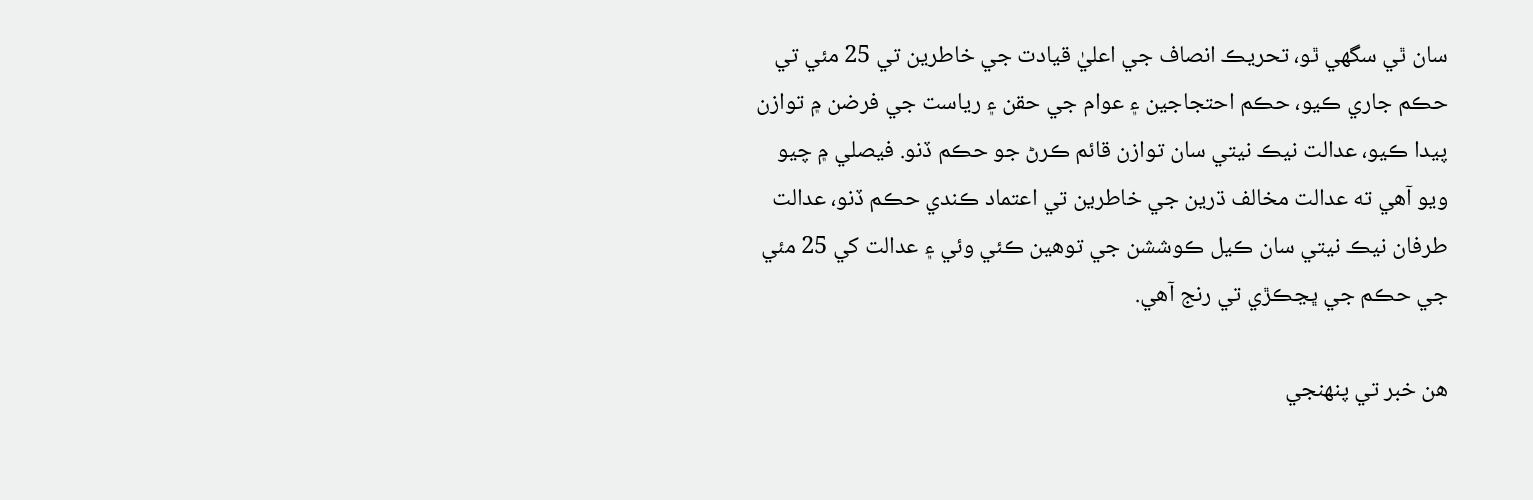سان ٿي سگهي ٿو، تحريڪ انصاف جي اعليٰ قيادت جي خاطرين تي 25 مئي تي حڪم جاري ڪيو، حڪم احتجاجين ۽ عوام جي حقن ۽ رياست جي فرضن ۾ توازن پيدا ڪيو، عدالت نيڪ نيتي سان توازن قائم ڪرڻ جو حڪم ڏنو. فيصلي ۾ چيو ويو آهي ته عدالت مخالف ڌرين جي خاطرين تي اعتماد ڪندي حڪم ڏنو، عدالت طرفان نيڪ نيتي سان ڪيل ڪوششن جي توهين ڪئي وئي ۽ عدالت کي 25 مئي جي حڪم جي ڀڃڪڙي تي رنج آهي.

هن خبر تي پنهنجي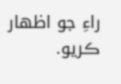راءِ جو اظهار ڪريو.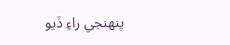پنهنجي راءِ ڏيو